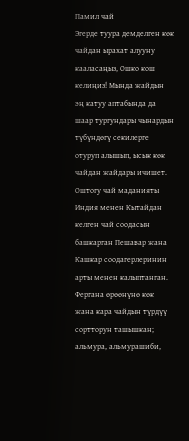Памил чай
Эгерде туура демделген көк чайдан ырахат алууну кааласаңыз, Ошко кош келиңиз! Мында жайдын эң катуу аптабында да шаар тургундары чынардын түбүндөгү секилерге отуруп алышып, ысык көк чайдан жайдары ичишет.
Оштогу чай маданияты Индия менен Кытайдан келген чай соодасын башкарган Пешавар жана Кашкар соодагерлеринин арты менен калыптанган. Фергана өрөөнүнө көк жана кара чайдын түрдүү сортторун ташышкан; альмура, альмурашиби,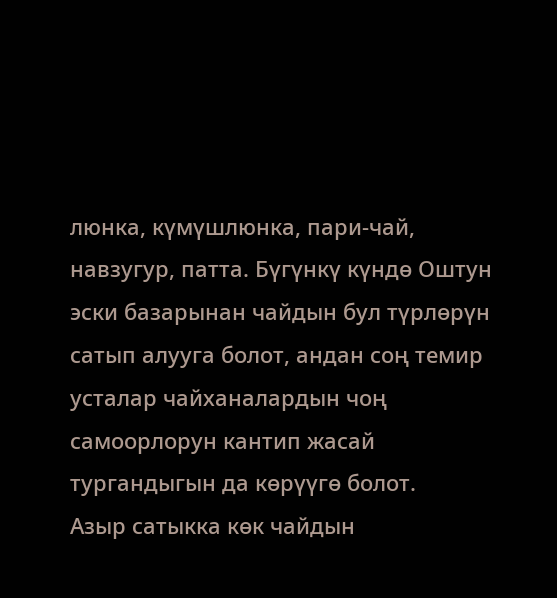люнка, күмүшлюнка, пари-чай, навзугур, патта. Бүгүнкү күндө Оштун эски базарынан чайдын бул түрлөрүн сатып алууга болот, андан соң темир усталар чайханалардын чоң самоорлорун кантип жасай тургандыгын да көрүүгө болот.
Азыр сатыкка көк чайдын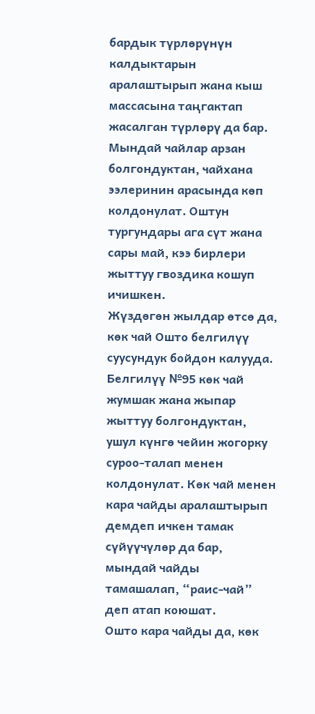бардык түрлөрүнүн калдыктарын аралаштырып жана кыш массасына таңгактап жасалган түрлөрү да бар. Мындай чайлар арзан болгондуктан, чайхана ээлеринин арасында көп колдонулат. Оштун тургундары ага сүт жана сары май, кээ бирлери жыттуу гвоздика кошуп ичишкен.
Жүздөгөн жылдар өтсө да, көк чай Ошто белгилүү суусундук бойдон калууда. Белгилүү №95 көк чай жумшак жана жыпар жыттуу болгондуктан, ушул күнгө чейин жогорку суроо-талап менен колдонулат. Көк чай менен кара чайды аралаштырып демдеп ичкен тамак сүйүүчүлөр да бар, мындай чайды тамашалап, “раис-чай” деп атап коюшат.
Ошто кара чайды да, көк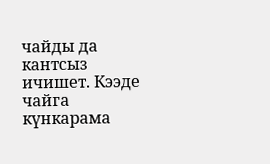чайды да кантсыз ичишет. Кээде чайга күнкарама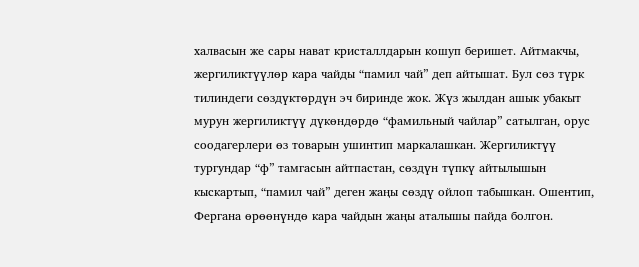халвасын же сары нават кристаллдарын кошуп беришет. Айтмакчы, жергиликтүүлөр кара чайды “памил чай” деп айтышат. Бул сөз түрк тилиндеги сөздүктөрдүн эч биринде жок. Жүз жылдан ашык убакыт мурун жергиликтүү дүкөндөрдө “фамильный чайлар” сатылган, орус соодагерлери өз товарын ушинтип маркалашкан. Жергиликтүү тургундар “ф” тамгасын айтпастан, сөздүн түпкү айтылышын кыскартып, “памил чай” деген жаңы сөздү ойлоп табышкан. Ошентип, Фергана өрөөнүндө кара чайдын жаңы аталышы пайда болгон.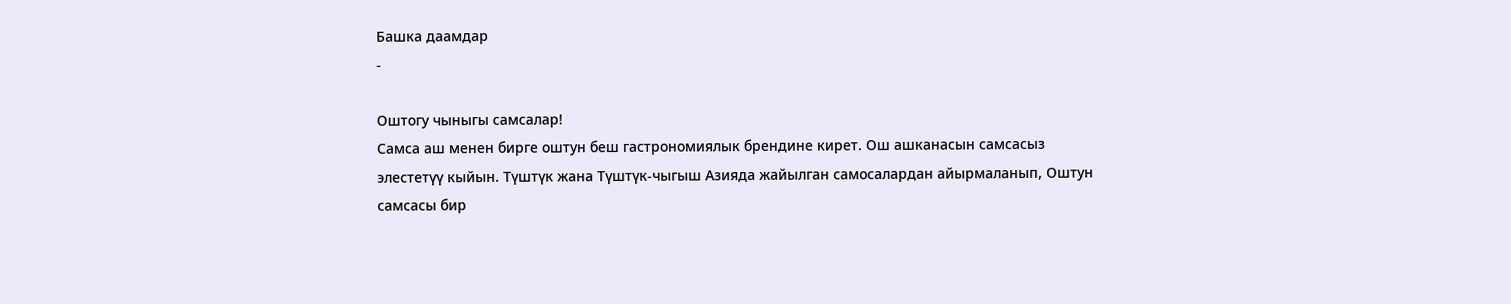Башка даамдар
-

Оштогу чыныгы самсалар!
Самса аш менен бирге оштун беш гастрономиялык брендине кирет. Ош ашканасын самсасыз элестетүү кыйын. Түштүк жана Түштүк-чыгыш Азияда жайылган самосалардан айырмаланып, Оштун самсасы бир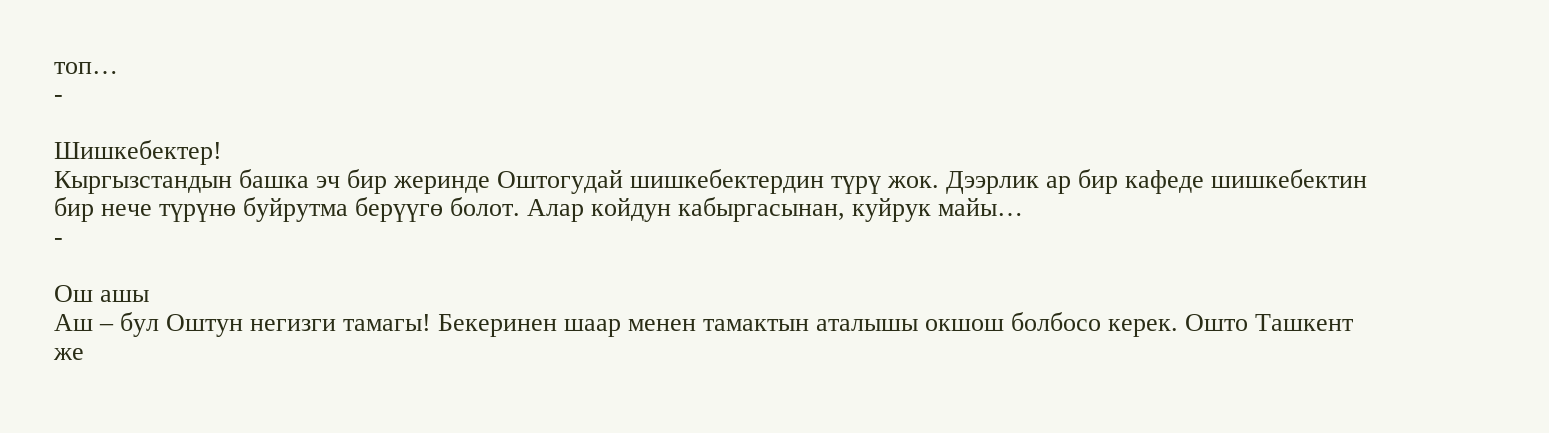топ…
-

Шишкебектер!
Кыргызстандын башка эч бир жеринде Оштогудай шишкебектердин түрү жок. Дээрлик ар бир кафеде шишкебектин бир нече түрүнө буйрутма берүүгө болот. Алар койдун кабыргасынан, куйрук майы…
-

Ош ашы
Аш – бул Оштун негизги тамагы! Бекеринен шаар менен тамактын аталышы окшош болбосо керек. Ошто Ташкент же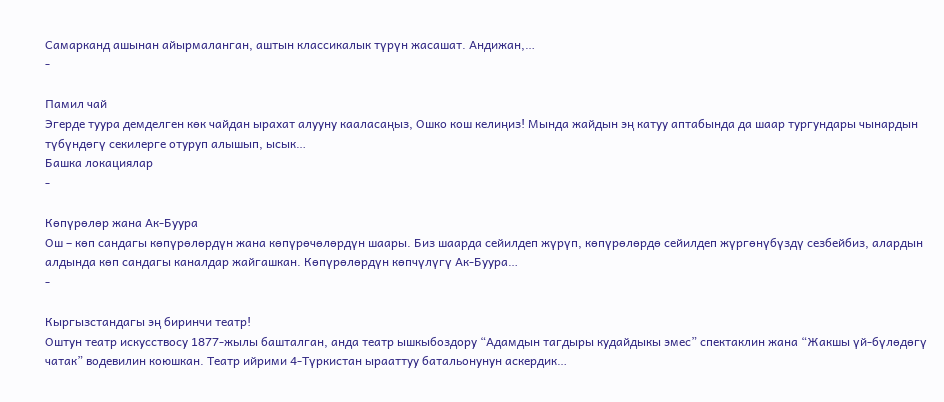Самарканд ашынан айырмаланган, аштын классикалык түрүн жасашат. Андижан,…
-

Памил чай
Эгерде туура демделген көк чайдан ырахат алууну кааласаңыз, Ошко кош келиңиз! Мында жайдын эң катуу аптабында да шаар тургундары чынардын түбүндөгү секилерге отуруп алышып, ысык…
Башка локациялар
-

Көпүрөлөр жана Ак-Буура
Ош – көп сандагы көпүрөлөрдүн жана көпүрөчөлөрдүн шаары. Биз шаарда сейилдеп жүрүп, көпүрөлөрдө сейилдеп жүргөнүбүздү сезбейбиз, алардын алдында көп сандагы каналдар жайгашкан. Көпүрөлөрдүн көпчүлүгү Ак-Буура…
-

Кыргызстандагы эң биринчи театр!
Оштун театр искусствосу 1877-жылы башталган, анда театр ышкыбоздору “Адамдын тагдыры кудайдыкы эмес” спектаклин жана “Жакшы үй-бүлөдөгү чатак” водевилин коюшкан. Театр ийрими 4-Түркистан ырааттуу батальонунун аскердик…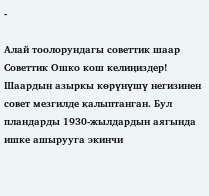-

Алай тоолорундагы советтик шаар
Советтик Ошко кош келиңиздер! Шаардын азыркы көрүнүшү негизинен совет мезгилде калыптанган. Бул пландарды 1930-жылдардын аягында ишке ашырууга экинчи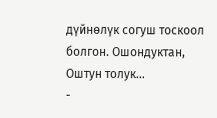дүйнөлүк согуш тоскоол болгон. Ошондуктан, Оштун толук…
-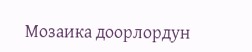Мозаика доорлордун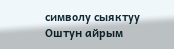символу сыяктуу
Оштун айрым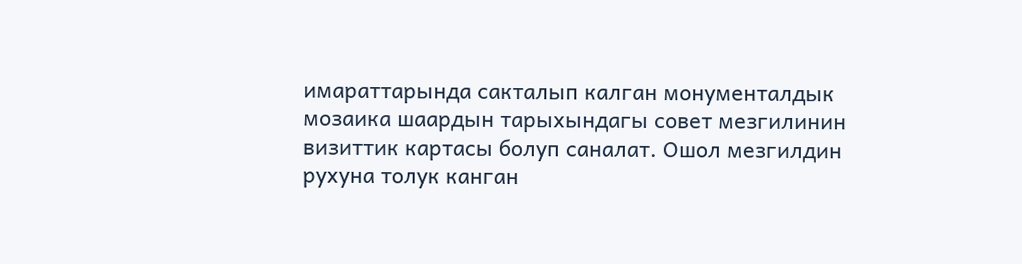имараттарында сакталып калган монументалдык мозаика шаардын тарыхындагы совет мезгилинин визиттик картасы болуп саналат. Ошол мезгилдин рухуна толук канган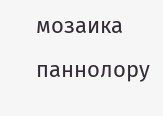мозаика паннолору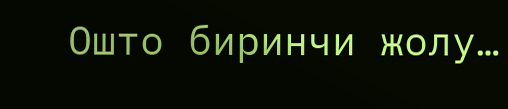Ошто биринчи жолу…